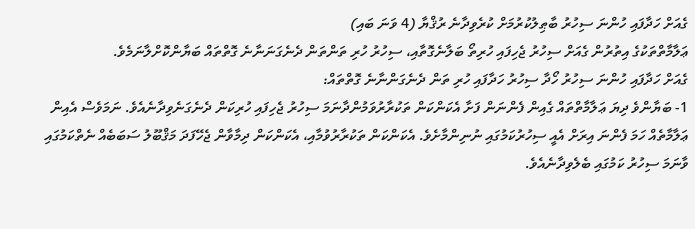ގެއަށް ހަދާފައި ހުންނަ ސިހުރު ބާޠިލުކުރުމަށް ކުރެވިދާނެ ރުޤްޔާ (4 ވަނަ ބައި)
ޢަލާމާތްތަކުގެ އިތުރުން ގެއަށް ސިހުރު ޖެހިފައި ހުރިތޯ ބަލާނެގޮތާއި، ސިހުރު ހުރި ތަންތަން ދެނެގަނަނާނެ ގޮތްތައް ބަޔާންކޮށްލާނަމެވެ.
ގެއަށް ހަދާފައި ހުންނަ ސިހުރު ހޯދާ ސިހުރު ހަދާފައި ހުރި ތަން ދެނެގަންނާނެ ގޮތްތައް:
1- ބަޔާންވެ ދިޔަ ޢަލާމާތްތައް ގެއިން ފެންނަން ފަށާ އެކަންކަން ތަކުރާރުވަމުންދާނަމަ ސިހުރު ޖެހިފައި ހުރިކަން ދެނެގަނެވިދާނެއެވެ. ނަމަވެސް އެއިން ޢަލާމާތެއް ހަމަ ފެންނަ އިރަށް އެއީ ސިހުރުކަމުގައި ނުނިންމާށެވެ. އެކަންކަން ތަކުރާރުވުމާއި، އެކަންކަން ދިމާވާން ޖެހޭފަދަ މަޤްބޫލު ސަބަބެއް ނެތްކަމުގައި ވާނަމަ ސިހުރު ކަމުގައި ބެލެވިދާނެއެވެ.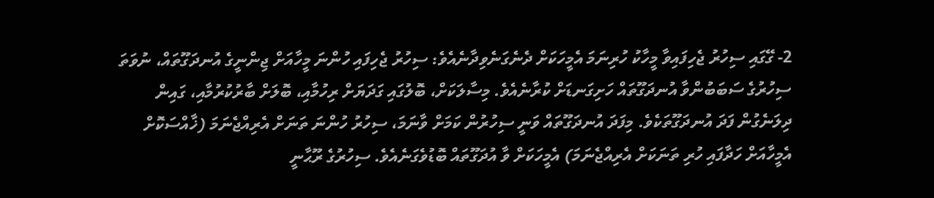2- ގޭގައި ސިހުރު ޖެހިފައިވާ މީހާކު ހުރިނަމަ އެމީހަކަށް ދެނެގަނެވިދާނެއެވެ: ސިހުރު ޖެހިފައި ހުންނަ މީހާއަށް ޖިންނީގެ އުނދަގޫތައް، ނުވަތަ ސިހުރުގެ ސަބަބުންވާ އުނދަގޫތައް ހަށިގަނޑަށް ކުރާނެއެވެ. މިސާލަކަށް، ބޮލުގައި ގަދަޔަށް ރިހުމާއި، ބޮލަށް ބާރުކުރުމާއި، ގައިން ދިލަނެގުން ފަދަ އުނދަގޫތަކެވެ. މިފަދަ އުނދަގޫތައް ވަނީ ސިހުރުން ކަމަށް ވާނަމަ، ސިހުރު ހުންނަ ތަނަށް އެރިއްޖެނަމަ (ޚާއްސަކޮށް އެމީހާއަށް ހަދާފައި ހުރި ތަނަކަށް އެރިއްޖެނަމަ) އެމީހަކަށް ވާ އުދަގޫތައް ބޮޑުވެގަނެއެވެ. ސިހުރުގެ ރޫޙާނީ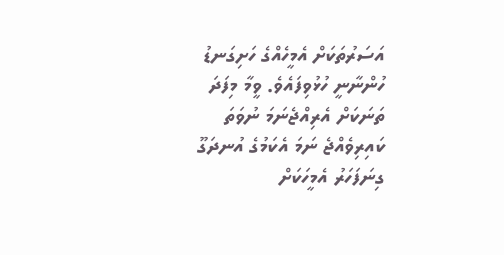އަސަރުތަކަށް އެމީހެއްގެ ހަށިގަނޑު ހުންނާނީ ހުޅުވިފައެވެ. ވީމާ މިފަދަ ތަނަކަށް އެރިއްޖެނަމަ ނުވަތަ ކައިރިވެއްޖެ ނަމަ އެކަމުގެ އުނދަގޫ ގިނަފަހަރު އެމީހަކަށް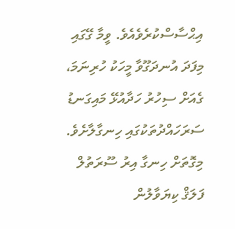އިޙްސާސްކުރެވެއެވެ. ވީމާ ގޭގައި މިފަދަ އުނދަގޫވާ މީހަކު ހުރިނަމަ، ގެއަށް ސިހުރު ހަދާއުޅޭ މައިގަނޑު ސަރަހައްދުތަކުގައި ހިނގާލާށެވެ. މިގޮތަށް ހިނގާ އިރު ސޫރަތުލް ފަލަޤް ކިޔަވާލުން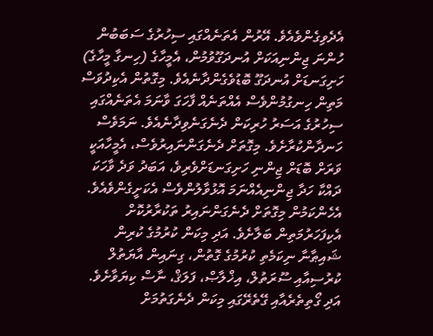އެދެވިގެންވެއެވެ. އޭރުން އެތަނެއްގައި ސިހުރުގެ ސަބަބުން ހުންނަ ޖިންނިއަކަށް އުނދަގޫވުމުން، އެމީހާގެ (ހިނގާ މީހާގެ) ހަށިގަނޑަށް އުނދަގޫ ބޮޑުވެގެންދާނެއެވެ. މިގޮތުން އެކިދުވަސް މަތިން ހިނގުމުންވެސް އެއްތަނެއް ފާހަގަ ވާނަމަ އެތަނެއްގައި ސިހުރުގެ އަސަރު ހުރިކަން ދެނެގަނެވިދާނެއެވެ. ނަމަވެސް ހަނދާންކުރާށެވެ. މިގޮތަށް ދެނެގަންނައިރުވެސް، އެމީހާއަކީ ވަރަށް ބޮޑަށް ޖިންނި ހަށިގަނޑަށްވެރިވެ، އަބަދު ވަދެ ވާހަކަ ދައްކާ ހަދާ ޖިންނިއެއްނަމަ އޮޅުވާލުންވެސް އެކަށީގެންވެއެވެ. އެހެންކަމުން މިގޮތަށް ދެނެގަންނައިރު ތަކުރާރުކޮށް އެކިފަހަރުމަތިން ބަލާށެވެ. އަދި މިކަން ކުރުމުގެ ކުރިން ޝައިޠާނާ ނިކަމެތި ކުރުމުގެ ގޮތުން، ގިނައިން އާޔަތުލް ކުރުސިއާއި ސޫރަތުލް، އިޚްލާޞް، ފަލަޤް، ނާސް ކިޔަވާށެވެ. އަދި ގޯތިތެރެއާއި ގޭތެރޭގައި މިކަން ދެނެގަތުމަށް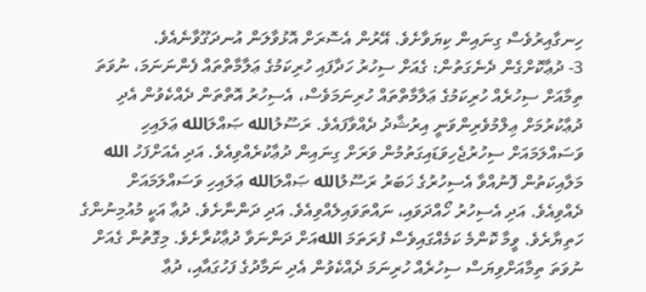ހިނގާއިރުވެސް ގިނައިން ކިޔަވާށެވެ. އޭރުން އެސޮރަށް އޮޅުވާލަން އުނދަގޫވާނެއެވެ.
3- ދުޢާކޮށްގެން ދެނެގަތުން: ގެއަށް ސިހުރު ހަދާފައި ހުރިކަމުގެ ޢަލާމާތްތައް ފެންނަނަމަ، ނުވަތަ ތިމާއަށް ސިހުރެއް ހުރިކަމުގެ ޢަލާމާތްތައް ހުރިނަމަވެސް، އެސިހުރު އޮތްތަން ދެއްކެވުން އެދި ދުޢާކުރުމަށް ޢިލްމުވެރިންވަނީ އިރުޝާދު ދެއްވާފައެވެ. ރަސޫލުالله ޞައްލަالله ޢަލައިހި ވަސައްލަމައަށް ސިހުރުޖެހިވަޑައިގަތުމުން ވަރަށް ގިނައިން ދުޢާކުރެއްވިއެވެ. އަދި އެއަށްފަހު الله މަލާއިކަތުން ފޮނުއްވާ އެސިހުރުގެ ޚަބަރު ރަސޫލުالله ޞައްލަالله ޢަލައިހި ވަސައްލަމައަށް ދެއްވިއެވެ. އަދި އެސިހުރު ހޯއްދަވައި، ނައްތަވައިލެއްވިއެވެ. އަދި ދަންނާށެވެ. ދުޢާ އަކީ މުއުމިނުންގެ ހަތިޔާރެވެ. ވީމާ ކޮންމެ ކަމެއްގައިވެސް ފުރަތަމަ اللهއަށް ދަންނަވާ ދުޢާކުރާށެވެ. މިގޮތުން ގެއަށް ނުވަތަ ތިމާއަށްވިޔަސް ސިހުރެއް ހުރިނަމަ ދެއްކެވުން އެދި ނަމާދުގެ ފަހުގައާއި، ދުޢާ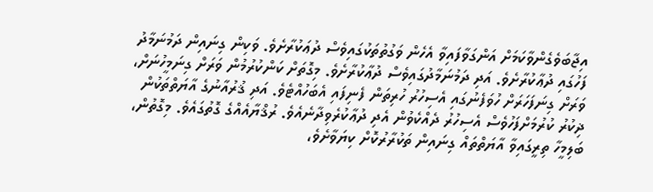އިޖާބަވެގެންވާކަމަށް އަންގަވާފައިވާ އެހެން ވަގުތުތަކުގައިވެސް ދުޢަކުރާށެވެ. ވަކިން ގިނައިން ދަމުނަމާދު ފަހުގައި ދުޢާކުރާށެވެ. އަދި ދަމުނަމާދުގައިވެސް ދުޢާކުރާށެވެ. މިގޮތަށް ކަންކުރުމުން ވަރަށް ގިނަމީހުނަށް، ވަރަށް ގިނަފަހަރަށް ހުވަފެނުގައި އެސިހުރު ހުރިތަން ފެނިފައި އެބަހުއްޓެވެ. އަދި ޤުރުއާނުގެ އާޔަތްތަކުން ޛިކުރު ކުރުމަށްފަހުވެސް އެސިހުރު ދެއްކެވުން އެދި ދުޢާކުރެވިދާނެއެވެ. ރުޤްޔާއެއްގެ ގޮތުގައެވެ. މިގޮތުން، ބަލިމީހާ ތިރީގައިވާ އާޔަތްތައް ގިނައިން ތަކުރާރުކޮށް ކިޔަވާށެވެ،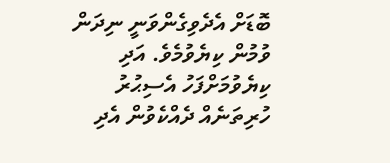ބޮޑަށް އެދެވިގެންވަނީ ނިދަން ވުމުން ކިޔެވުމެވެ. އަދި ކިޔެވުމަށްފަހު އެސިޙުރު ހުރިތަނެއް ދެއްކެވުން އެދި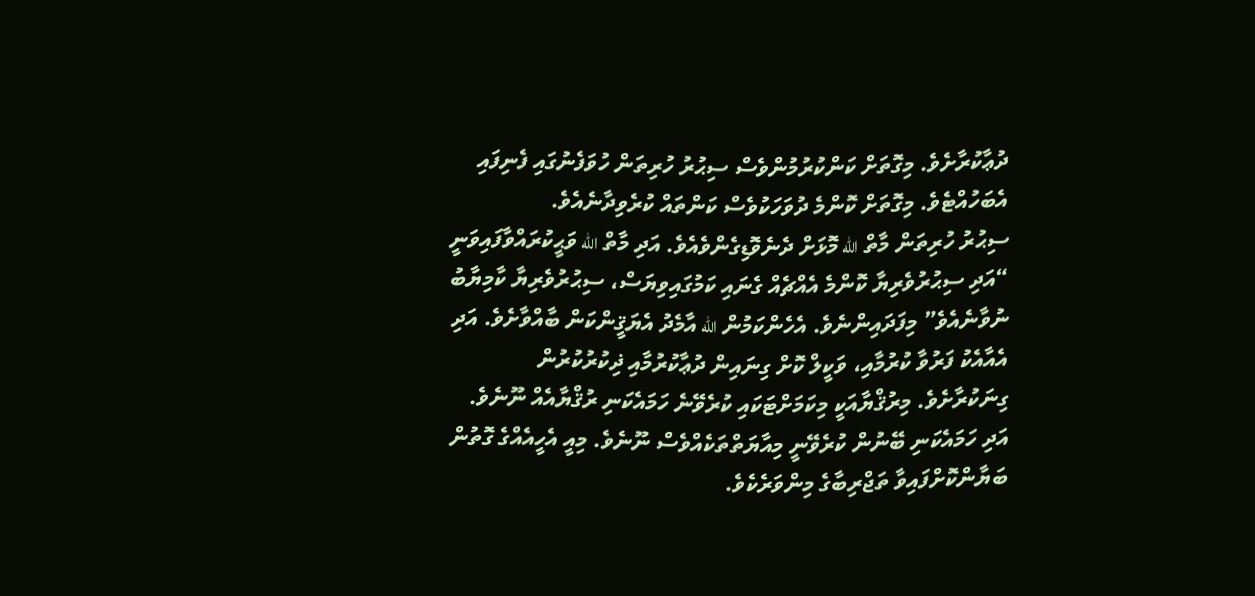ދުޢާކުރާށެވެ. މިގޮތަށް ކަންކުރުމުންވެސް ސިޙުރު ހުރިތަން ހުވަފެނުގައި ފެނިފައި އެބަހުއްޓެވެ. މިގޮތަށް ކޮންމެ ދުވަހަކުވެސް ކަންތައް ކުރެވިދާނެއެވެ.
ސިޙުރު ހުރިތަން މާތް الله މޮޅަށް ދެނެވޮޑިގެންވެއެވެ. އަދި މާތް الله ވަޙީކުރައްވާފައިވަނީ “އަދި ސިޙުރުވެރިޔާ ކޮންމެ އެއްޗެއް ގެނައި ކަމުގައިވިޔަސް، ސިޙުރުވެރިޔާ ކާމިޔާބު ނުވާނެއެވެ” މިފަދައިންނެވެ. އެހެންކަމުން الله އާމެދު އެޔަޤީންކަން ބާއްވާށެވެ. އަދި އެއާއެކު ފަރުވާ ކުރުމާއި، ވަކީލް ކޮށް ގިނައިން ދުޢާކުރުމާއި ޛިކުރުކުރުން ގިނަކުރާށެވެ. މިރުޤްޔާއަކީ މިކަމަށްޓަކައި ކުރެވޭނެ ހަމައެކަނި ރުޤްޔާއެއް ނޫނެވެ. އަދި ހަމައެކަނި ބޭނުން ކުރެވޭނީ މިއާޔަތްތަކެއްވެސް ނޫނެވެ. މިއީ އެހީއެއްގެ ގޮތުން ބަޔާންކޮށްފައިވާ ތަޖްރިބާގެ މިންވަރެކެވެ.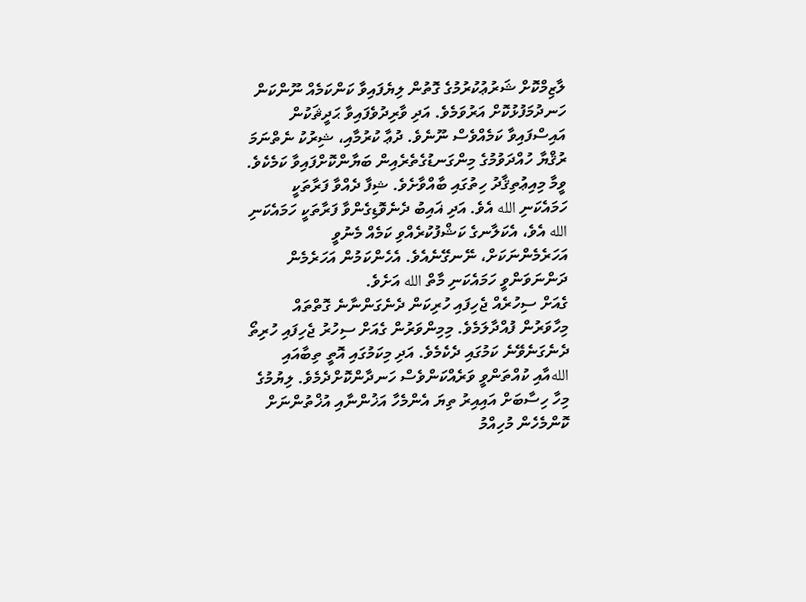ލާޒިމްކޮށް ޝަރުޢުކުރުމުގެ ގޮތުން ލިޔެފައިވާ ކަންކަމެއް ނޫންކަން ހަނދުމަފުޅުކޮށް އަރުވަމެވެ. އަދި ވާރިދުވެފައިވާ ޙަދީޘަކުން އައިސްފައިވާ ކަމެއްވެސް ނޫނެވެ. ދުޢާ ކުރުމާއި، ޝިރުކު ނެތްނަމަ ރުޤްޔާ ހުއްދަވުމުގެ މިންގަނޑުގެތެރެއިން ބަޔާންކޮށްފައިވާ ކަމެކެވެ. ވީމާ މިއިޢުތިޤާދު ހިތުގައި ބާއްވާށެވެ. ޝިފާ ދެއްވާ ފަރާތަކީ ހަމައެކަނި الله އެވެ. އަދި ޣައިބު ދެނެވޮޑިގެންވާ ފަރާތަކީ ހަމައެކަނި الله އެވެ، އެކަލާނގެ ކަޝްފުކުރެއްވި ކަމެއް މެނުވީ އަހަރެމެންނަކަށް، ނޭނގޭނެއެވެ. އެހެންކަމުން އަހަރެމެން ދަންނަވަންވީ ހަމައެކަނި މާތް الله އަށެވެ.
ގެއަށް ސިހުރެއް ޖެހިފައި ހުރިކަން ދެނެގަންނާނެ ގޮތްތައް މިހާވަރުން ފުއްދާލަމެވެ. މިމިންވަރުން ގެއަށް ސިހުރު ޖެހިފައި ހުރިތޯ ދެނެގަނެވޭނެ ކަމުގައި ދެކެމެވެ. އަދި މިކަމުގައި އޮތީ ތިބާއައި اللهއާއި ކުއްތަންވީ ވަރެއްކަންވެސް ހަނދާންކޮށްދެމެވެ. ލިޔުމުގެ މިހާ ހިސާބަށް އައިއިރު ތިޔަ އެންމެހާ އަޚުންނާއި އުޚްތުންނަށް ކޮންމެހެން މުހިއްމު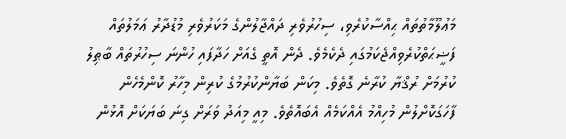މަޢުލޫމާތުތައް ޙިއްސާކުރެވި، ސިހުރުވެރި ދައްޖާލުންގެ މަކަރުވެރި މުޑުދާރު ޢަމަލުތައް ފަޟީޙަތްކުރެވިއްޖެކަމުގައި ދެކެމެވެ. ދެން އޮތީ ގެއަށް ހަދާފައި ހުންނަ ސިހުރުތައް ބާޠިލު ކުރުމަށް ރުޤްޔާ ކުރާނެ ގޮތެވެ. މިކަން ބަޔާންކުރުމުގެ ކުރިން މިހާރު ކޮންމެހެން ފާހަގަކޮށްލުން މުހިއްމު އެއްކަމެއް އެބައޮތެވެ. މިއީ މިއަދު ވަރަށް ގިނަ ބަޔަކަށް އޮޅުން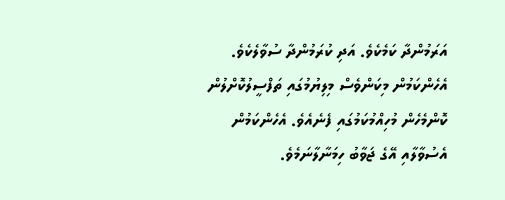އަރަމުންދާ ކަމެކެވެ. އަދި ކުރަމުންދާ ސުވާލެކެވެ. އެހެންކަމުން މިކަންވެސް މިލިޔުމުގައި ތަފްސީލުކޮށްލުން ކޮންމެހެން މުހިއްމުކަމުގައި ފެނެއެވެ. އެހެންކަމުން އެސުވާލާއި އޭގެ ޖަވާބު ހިމަނާލާނަމެވެ.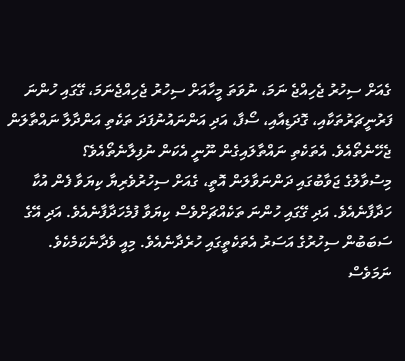ގެއަށް ސިހުރު ޖެހިއްޖެ ނަމަ، ނުވަތަ މީހާއަށް ސިހުރު ޖެހިއްޖެނަމަ، ގޭގައި ހުންނަ ފަރުނީޗަރުތަކާއި، ގޮދަޑިއާއި، ސޯފާ، އަދި އަންނައުނުފަދަ ތަކެތި އަންދާލާ ނައްތާލަން ޖެހޭނެތޯއެވެ. އެތަކެތި ނައްތާލައިގެން ނޫނީ އެކަން ނުފިލާނެތޯއެވެ؟
މިސުވާލުގެ ޖަވާބުގައި ދަންނަވާލަން އޮތީ، ގެއަށް ސިހުރުވެރިޔާ ކިޔަވާ ފެން އުކާ ހަދާފާނެއެވެ. އަދި ގޭގައި ހުންނަ ތަކެއްޗަށްވެސް ކިޔަވާ ފުމެހަދާފާނެއެވެ. އަދި އޭގެ ސަބަބުން ސިހުރުގެ އަސަރު އެތަކެތީގައި ހުރެދާނެއެވެ. މިއީ ވެދާނެކަމެކެވެ. ނަމަވެސް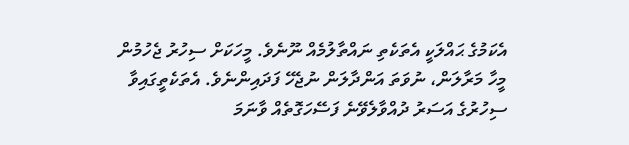އެކަމުގެ ޙައްލަކީ އެތަކެތި ނައްތާލުމެއް ނޫނެވެ. މީހަކަށް ސިހުރު ޖެހުމުން މީހާ މަރާލަން، ނުވަތަ އަންދާލަން ނުޖެހޭ ފަދައިންނެވެ. އެތަކެތީގައިވާ ސިހުރުގެ އަސަރު ދުއްވާލެވޭނެ ފަސޭހަގޮތެއް ވާނަމަ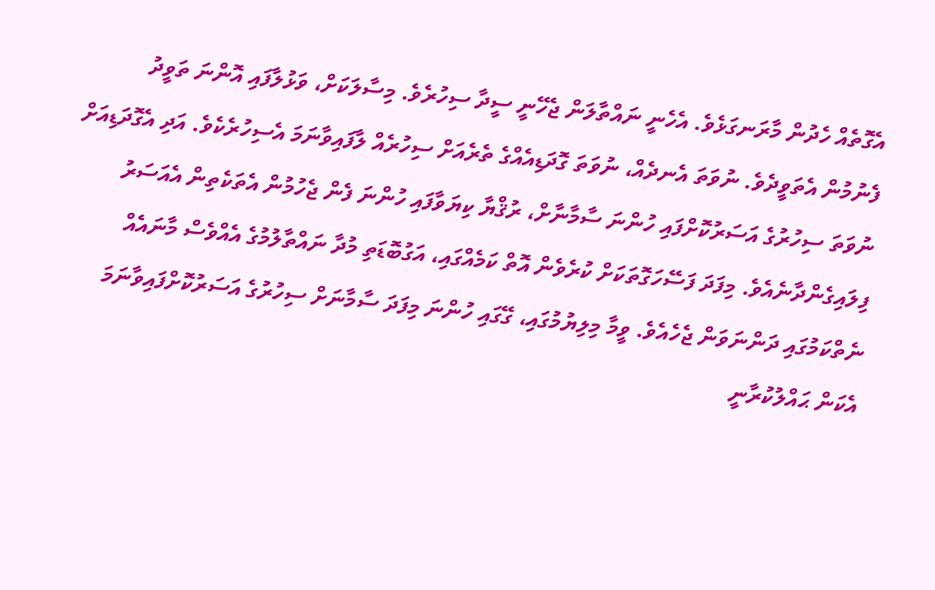އެގޮތެއް ހެދުން މާރަނގަޅެވެ. އެހެނީ ނައްތާލަން ޖެހޭނީ ސީދާ ސިހުރެވެ. މިސާލަކަށް، ވަޅުލާފައި އޮންނަ ތަވީދު ފެނުމުން އެތަވީދެވެ. ނުވަތަ އެނދެއް، ނުވަތަ ގޮދަޑިއެއްގެ ތެރެއަށް ސިހުރެއް ލާފައިވާނަމަ އެސިހުރެކެވެ. އަދި އެގޮދަޑިއަށް ނުވަތަ ސިހުރުގެ އަސަރުކޮށްފައި ހުންނަ ސާމާނާށް، ރުޤްޔާ ކިޔަވާފައި ހުންނަ ފެން ޖެހުމުން އެތަކެތިން އެއަސަރު ފިލައިގެންދާނެއެވެ. މިފަދަ ފަސޭހަގޮތަކަށް ކުރެވެން އޮތް ކަމެއްގައި، އަގުބޮޑަތި މުދާ ނައްތާލުމުގެ އެއްވެސް މާނައެއް ނެތްކަމުގައި ދަންނަވަން ޖެހެއެވެ. ވީމާ މިލިޔުމުގައި، ގޭގައި ހުންނަ މިފަދަ ސާމާނަށް ސިހުރުގެ އަސަރުކޮށްފައިވާނަމަ އެކަން ޙައްލުކުރާނީ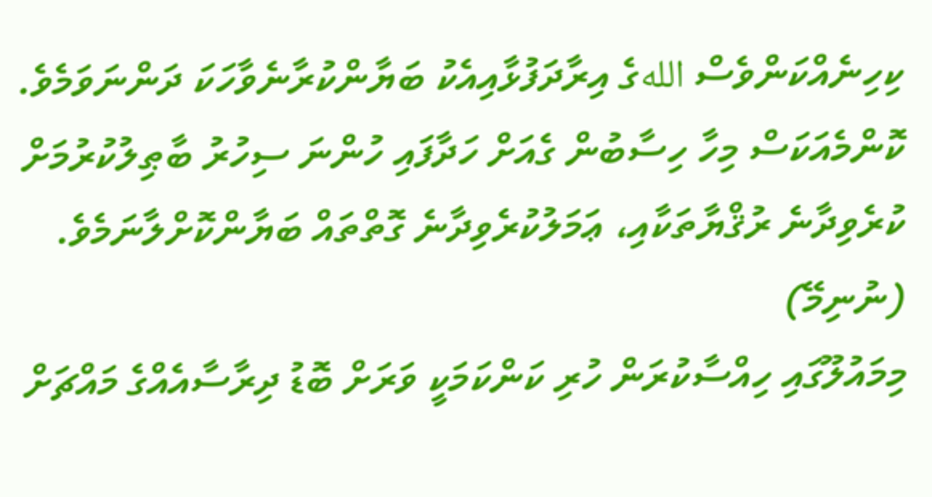ކިހިނެއްކަންވެސް اللهގެ އިރާދަފުޅާއިއެކު ބަޔާންކުރާނެވާހަކަ ދަންނަވަމެވެ. ކޮންމެއަކަސް މިހާ ހިސާބުން ގެއަށް ހަދާފައި ހުންނަ ސިހުރު ބާޠިލުކުރުމަށް ކުރެވިދާނެ ރުޤްޔާތަކާއި، ޢަމަލުކުރެވިދާނެ ގޮތްތައް ބަޔާންކޮށްލާނަމެވެ.
(ނުނިމޭ)
މިމައުލޫގައި ހިއްސާކުރަން ހުރި ކަންކަމަކީ ވަރަށް ބޮޑު ދިރާސާއެއްގެ މައްޗަށް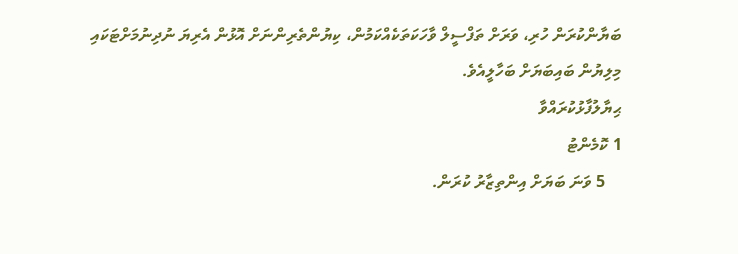ބަޔާންކުރަން ހުރި، ވަރަށް ތަފްސީލް ވާހަކަތަކެއްކަމުން، ކިޔުންތެރިންނަށް އޮޅުން އެރިޔަ ނުދިނުމަށްޓަކައި މިލިޔުން ބައިބަޔަށް ބަހާލީއެވެ.
ޙިޔާލުފާޅުކުރައްވާ
1 ކޮމެންޓު
    5 ވަނަ ބަޔަށް އިންތިޒާރު ކުރަން.